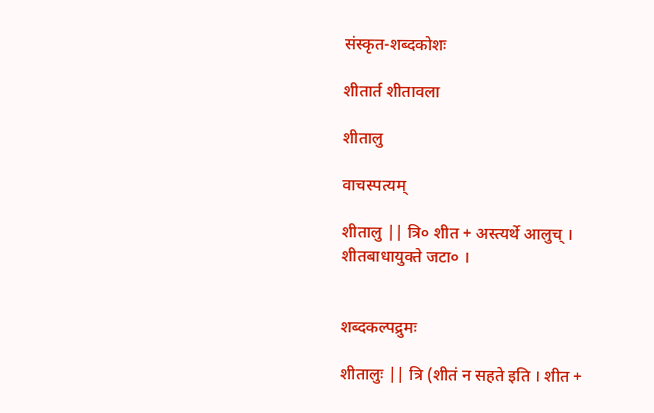संस्कृत-शब्दकोशः

शीतार्त शीतावला

शीतालु

वाचस्पत्यम्

शीतालु || त्रि० शीत + अस्त्यर्थे आलुच् । शीतबाधायुक्ते जटा० ।


शब्दकल्पद्रुमः

शीतालुः || त्रि (शीतं न सहते इति । शीत +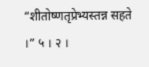“शीतोष्णतृप्रेभ्यस्तन्न सहते ।” ५ । २ ।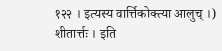१२२ । इत्यस्य वार्त्तिकोक्त्या आलुच् ।)
शीतार्त्तः । इति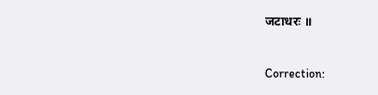जटाधरः ॥



Correction: